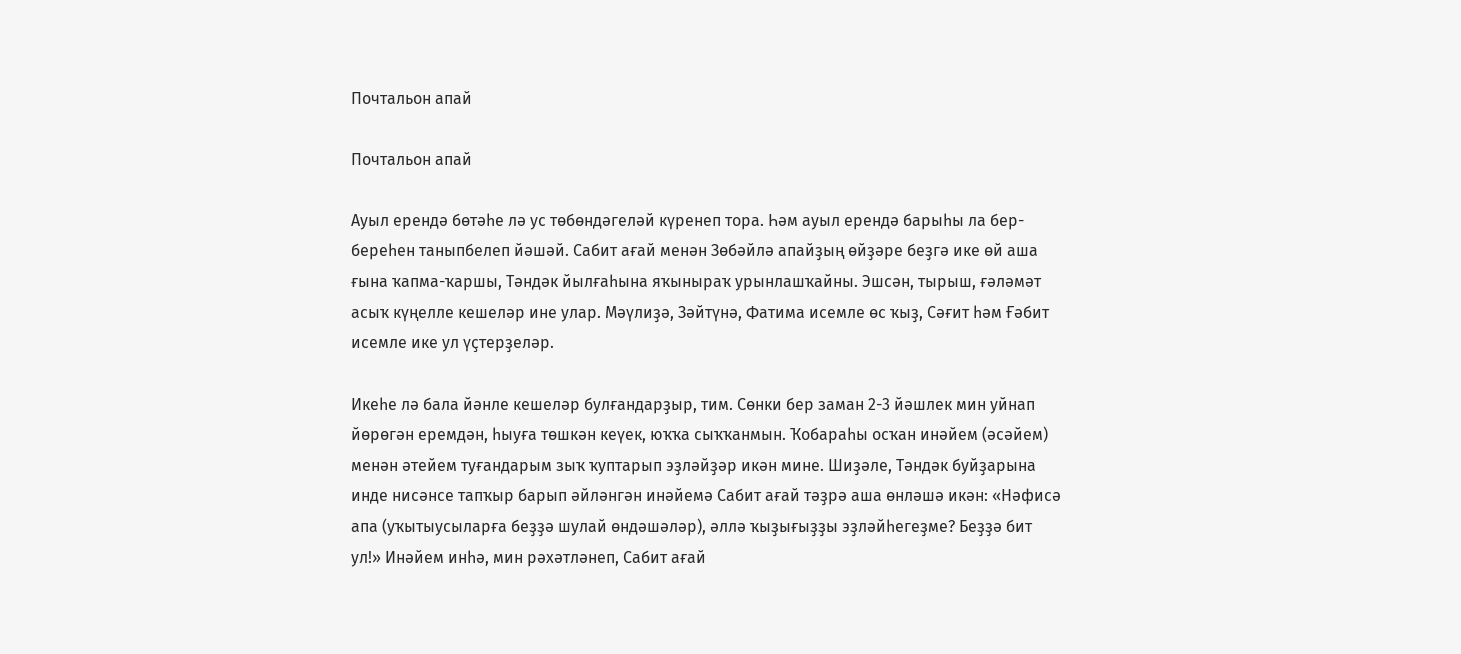Почтальон апай

Почтальон апай

Ауыл ерендә бөтәһе лә ус төбөндәгеләй күренеп тора. Һәм ауыл ерендә барыһы ла бер-береһен таныпбелеп йәшәй. Сабит ағай менән Зөбәйлә апайҙың өйҙәре беҙгә ике өй аша ғына ҡапма-ҡаршы, Тәндәк йылғаһына яҡыныраҡ урынлашҡайны. Эшсән, тырыш, ғәләмәт асыҡ күңелле кешеләр ине улар. Мәүлиҙә, Зәйтүнә, Фатима исемле өс ҡыҙ, Сәғит һәм Ғәбит исемле ике ул үҫтерҙеләр.

Икеһе лә бала йәнле кешеләр булғандарҙыр, тим. Сөнки бер заман 2-3 йәшлек мин уйнап йөрөгән еремдән, һыуға төшкән кеүек, юҡҡа сыҡҡанмын. Ҡобараһы осҡан инәйем (әсәйем) менән әтейем туғандарым зыҡ ҡуптарып эҙләйҙәр икән мине. Шиҙәле, Тәндәк буйҙарына инде нисәнсе тапҡыр барып әйләнгән инәйемә Сабит ағай тәҙрә аша өнләшә икән: «Нәфисә апа (уҡытыусыларға беҙҙә шулай өндәшәләр), әллә ҡыҙығыҙҙы эҙләйһегеҙме? Беҙҙә бит ул!» Инәйем инһә, мин рәхәтләнеп, Сабит ағай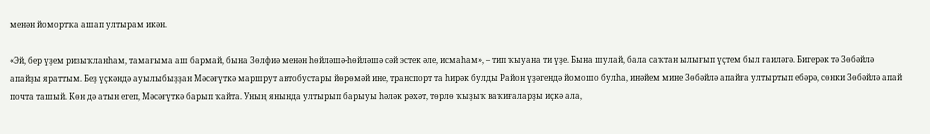менән йомортҡа ашап ултырам икән.

«Эй, бер үҙем ризыҡланһам, тамағыма аш бармай, бына Зөлфиә менән һөйләшә-һөйләшә сәй эстек әле, исмаһам», – тип ҡыуана ти үҙе. Бына шулай, бала саҡтан ылығып үҫтем был ғаиләгә. Бигерәк тә Зөбәйлә апайҙы яраттым. Беҙ үҫкәндә ауылыбыҙҙан Мәсәғүткә маршрут автобустары йөрөмәй ине, транспорт та һирәк булды Район үҙәгендә йомошо булһа, инәйем мине Зөбәйлә апайға ултыртып ебәрә, сөнки Зөбәйлә апай почта ташый. Көн дә атын егеп, Мәсәғүткә барып ҡайта. Уның янында ултырып барыуы һәләк рәхәт, төрлө ҡыҙыҡ ваҡиғаларҙы иҫкә ала,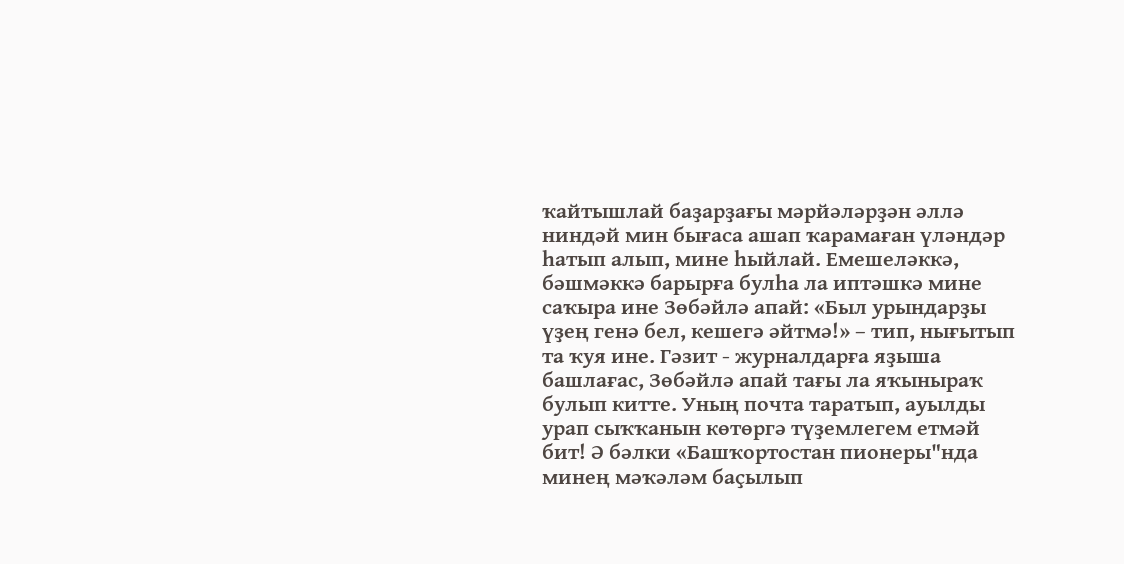ҡайтышлай баҙарҙағы мәрйәләрҙән әллә ниндәй мин бығаса ашап ҡарамаған үләндәр һатып алып, мине һыйлай. Емешеләккә, бәшмәккә барырға булһа ла иптәшкә мине саҡыра ине Зөбәйлә апай: «Был урындарҙы үҙең генә бел, кешегә әйтмә!» – тип, нығытып та ҡуя ине. Гәзит - журналдарға яҙыша башлағас, Зөбәйлә апай тағы ла яҡыныраҡ булып китте. Уның почта таратып, ауылды урап сыҡҡанын көтөргә түҙемлегем етмәй бит! Ә бәлки «Башҡортостан пионеры"нда минең мәҡәләм баҫылып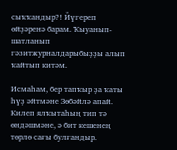сыҡҡандыр?! Йүгереп өйҙәренә барам. Ҡыуанып-шатланып гәзитжурналдарыбыҙҙы алып ҡайтып китәм.

Исмаһам, бер тапҡыр ҙа ҡаты һүҙ әйтмәне Зөбәйлә апай. Килеп ялҡытаһың тип тә өндәшмәне, ә бит кешенең төрлө сағы булғандыр.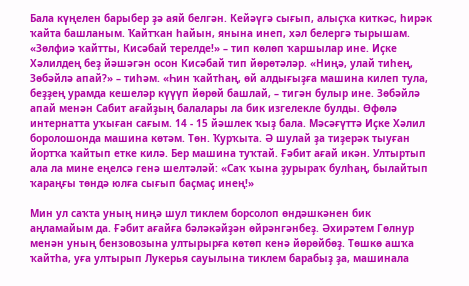Бала күңелен барыбер ҙә аяй белгән. Кейәүгә сығып, алыҫҡа киткәс, һирәк ҡайта башланым. Ҡайтҡан һайын, янына инеп, хәл белергә тырышам. «Зөлфиә ҡайтты, Кисәбай терелде!» – тип көлөп ҡаршылар ине. Иҫке Хәлилдең беҙ йәшәгән осон Кисәбай тип йөрөтәләр. «Ниңә, улай тиһең, Зөбәйлә апай?» – тиһәм. «Һин ҡайтһаң, өй алдығыҙға машина килеп тула, беҙҙең урамда кешеләр күүүп йөрөй башлай, – тигән булыр ине. Зөбәйлә апай менән Сабит ағайҙың балалары ла бик изгелекле булды. Өфөлә интернатта уҡыған сағым. 14 - 15 йәшлек ҡыҙ бала. Мәсәғүттә Иҫке Хәлил боролошонда машина көтәм. Төн. Ҡурҡыта. Ә шулай ҙа тиҙерәк тыуған йортҡа ҡайтып етке килә. Бер машина туҡтай. Ғәбит ағай икән. Ултыртып ала ла мине еңелсә генә шелтәләй: «Саҡ ҡына ҙурыраҡ булһаң, былайтып ҡараңғы төндә юлға сығып баҫмаҫ инең!»

Мин ул саҡта уның ниңә шул тиклем борсолоп өндәшкәнен бик аңламайым да. Ғәбит ағайға бәләкәйҙән өйрәнгәнбеҙ. Әхирәтем Гөлнур менән уның бензовозына ултырырға көтөп кенә йөрөйбөҙ. Төшкө ашҡа ҡайтһа, уға ултырып Лукерья сауылына тиклем барабыҙ ҙа, машинала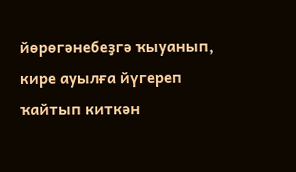йөрөгәнебеҙгә ҡыуанып, кире ауылға йүгереп ҡайтып киткән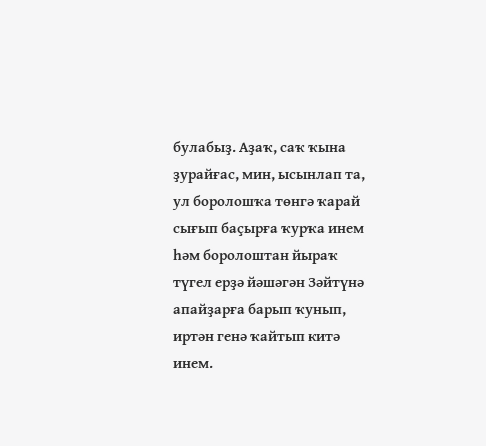булабыҙ. Аҙаҡ, саҡ ҡына ҙурайғас, мин, ысынлап та, ул боролошҡа төнгә ҡарай сығып баҫырға ҡурҡа инем һәм боролоштан йыраҡ түгел ерҙә йәшәгән Зәйтүнә апайҙарға барып ҡунып, иртән генә ҡайтып китә инем.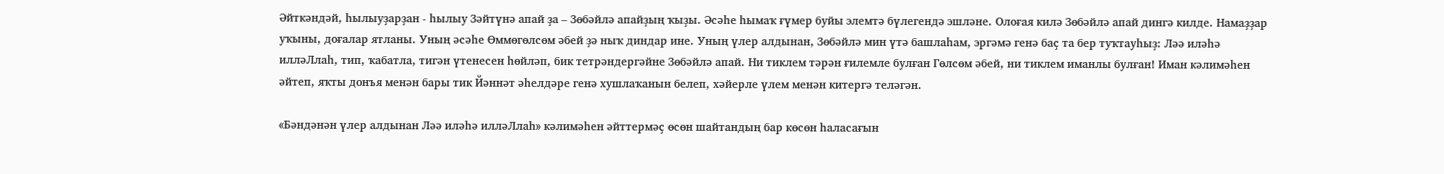Әйткәндәй, һылыуҙарҙан - һылыу Зәйтүнә апай ҙа – Зөбәйлә апайҙың ҡыҙы. Әсәһе һымаҡ ғүмер буйы элемтә бүлегендә эшләне. Олоғая килә Зөбәйлә апай дингә килде. Намаҙҙар уҡыны, доғалар ятланы. Уның әсәһе Өммөгөлсөм әбей ҙә ныҡ диндар ине. Уның үлер алдынан, Зөбәйлә мин үтә башлаһам, эргәмә генә баҫ та бер туҡтауһыҙ: Ләә иләһә илләЛлаһ, тип, ҡабатла, тигән үтенесен һөйләп, бик тетрәндергәйне Зөбәйлә апай. Ни тиклем тәрән ғилемле булған Гөлсөм әбей, ни тиклем иманлы булған! Иман кәлимәһен әйтеп, яҡты донъя менән бары тик Йәннәт әһелдәре генә хушлаҡанын белеп, хәйерле үлем менән китергә теләгән.

«Бәндәнән үлер алдынан Ләә иләһә илләЛлаһ» кәлимәһен әйттермәҫ өсөн шайтандың бар көсөн һаласағын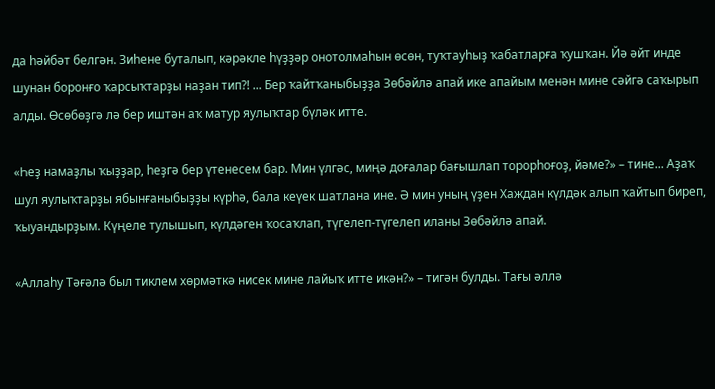да һәйбәт белгән. Зиһене буталып, кәрәкле һүҙҙәр онотолмаһын өсөн, туҡтауһыҙ ҡабатларға ҡушҡан. Йә әйт инде шунан боронғо ҡарсыҡтарҙы наҙан тип?! ... Бер ҡайтҡаныбыҙҙа Зөбәйлә апай ике апайым менән мине сәйгә саҡырып алды. Өсөбөҙгә лә бер иштән аҡ матур яулыҡтар бүләк итте.

«Һеҙ намаҙлы ҡыҙҙар, һеҙгә бер үтенесем бар. Мин үлгәс, миңә доғалар бағышлап торорһоғоҙ, йәме?» – тине... Аҙаҡ шул яулыҡтарҙы ябынғаныбыҙҙы күрһә, бала кеүек шатлана ине. Ә мин уның үҙен Хаждан күлдәк алып ҡайтып биреп, ҡыуандырҙым. Күңеле тулышып, күлдәген ҡосаҡлап, түгелеп-түгелеп иланы Зөбәйлә апай.

«Аллаһу Тәғәлә был тиклем хөрмәткә нисек мине лайыҡ итте икән?» – тигән булды. Тағы әллә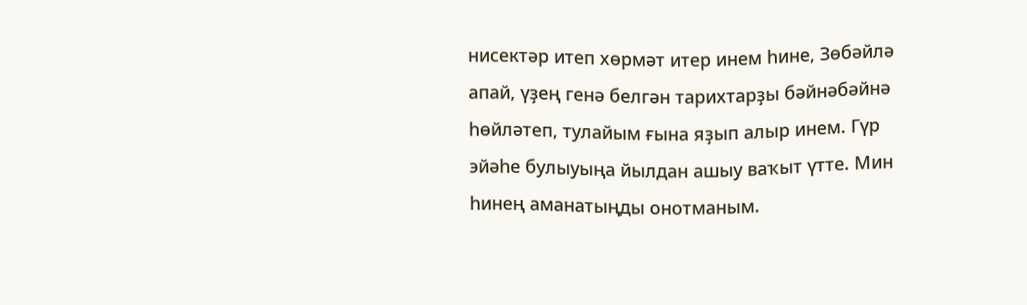нисектәр итеп хөрмәт итер инем һине, Зөбәйлә апай, үҙең генә белгән тарихтарҙы бәйнәбәйнә һөйләтеп, тулайым ғына яҙып алыр инем. Гүр эйәһе булыуыңа йылдан ашыу ваҡыт үтте. Мин һинең аманатыңды онотманым.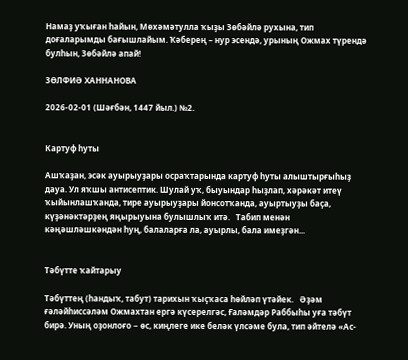Намаҙ уҡыған һайын, Мөхәмәтулла ҡыҙы Зөбәйлә рухына, тип доғаларымды бағышлайым. Ҡәберең – нур эсендә, урының Ожмах түрендә булһын, Зөбәйлә апай!

ЗӨЛФИӘ ХАННАНОВА

2026-02-01 (Шәғбән, 1447 йыл.) №2.


Картуф һуты

Ашҡаҙан, эсәк ауырыуҙары осраҡтарында картуф һуты алыштырғыһыҙ дауа. Ул яҡшы антисептик. Шулай уҡ, быуындар һыҙлап, хәрәкәт итеү ҡыйынлашҡанда, тире ауырыуҙары йонсотҡанда, ауыртыуҙы баҫа, күҙәнәктәрҙең яңырыуына булышлыҡ итә.   Табип менән кәңәшләшкәндән һуң, балаларға ла, ауырлы, бала имеҙгән...


Тәбүтте ҡайтарыу

Тәбүттең (һандыҡ, табут) тарихын ҡыҫҡаса һөйләп үтәйек.   Әҙәм ғәләйһиссәләм Ожмахтан ергә күсерелгәс, Ғаләмдәр Раббыһы уға тәбүт бирә. Уның оҙонлоғо − өс, киңлеге ике беләк үлсәме була, тип әйтелә «Ас-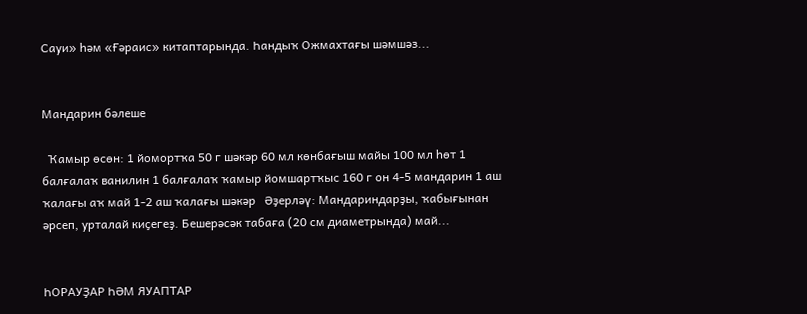Сауи» һәм «Ғәраис» китаптарында. Һандыҡ Ожмахтағы шәмшәз...


Мандарин бәлеше

  Ҡамыр өсөн: 1 йомортҡа 50 г шәкәр 60 мл көнбағыш майы 100 мл һөт 1 балғалаҡ ванилин 1 балғалаҡ ҡамыр йомшартҡыс 160 г он 4-5 мандарин 1 аш ҡалағы аҡ май 1-2 аш ҡалағы шәкәр   Әҙерләү: Мандариндарҙы, ҡабығынан әрсеп, урталай киҫегеҙ. Бешерәсәк табаға (20 см диаметрында) май...


ҺОРАУҘАР ҺӘМ ЯУАПТАР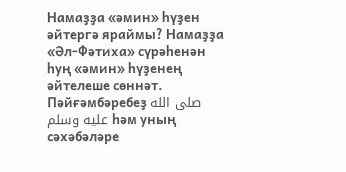Намаҙҙа «әмин» һүҙен әйтергә яраймы? Намаҙҙа «Әл-Фәтиха» сүрәһенән һуң «әмин» һүҙенең әйтелеше сөннәт. Пәйғәмбәребеҙ صلى الله عليه وسلم һәм уның сәхәбәләре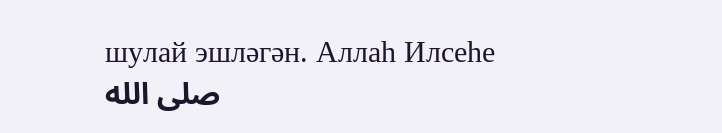шулай эшләгән. Аллаһ Илсеһе صلى الله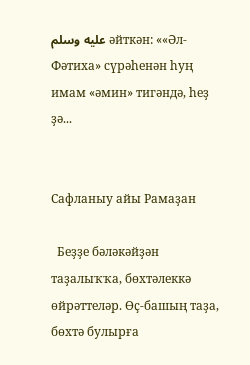عليه وسلم әйткән: ««Әл-Фәтиха» сүрәһенән һуң имам «әмин» тигәндә, һеҙ ҙә...


Сафланыу айы Рамаҙан

  Беҙҙе бәләкәйҙән таҙалыҡҡа, бөхтәлеккә өйрәттеләр. Өҫ-башың таҙа, бөхтә булырға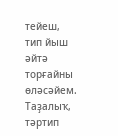тейеш, тип йыш әйтә торғайны өләсәйем. Таҙалыҡ, тәртип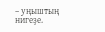– уңыштың нигеҙе.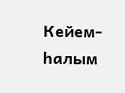Кейем-һалым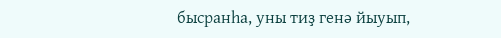бысранһа, уны тиҙ генә йыуып,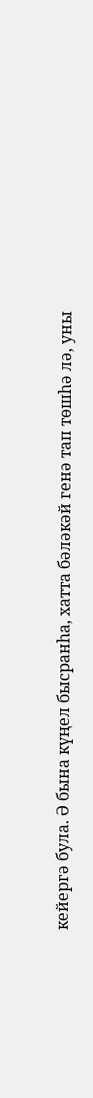кейергә була. Ә бына күңел бысранһа, хатта бәләкәй генә тап төшһә лә, уны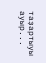таҙартыуы ауыр...